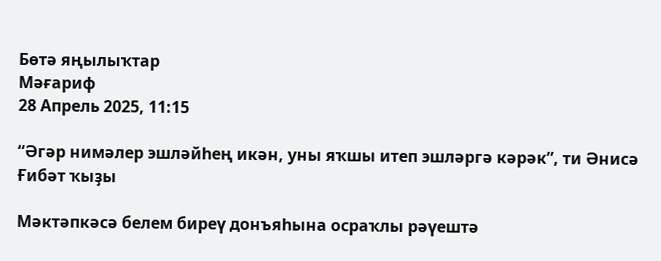Бөтә яңылыҡтар
Мәғариф
28 Апрель 2025, 11:15

“Әгәр нимәлер эшләйһең икән, уны яҡшы итеп эшләргә кәрәк”, ти Әнисә Ғибәт ҡыҙы

Мәктәпкәсә белем биреү донъяһына осраҡлы рәүештә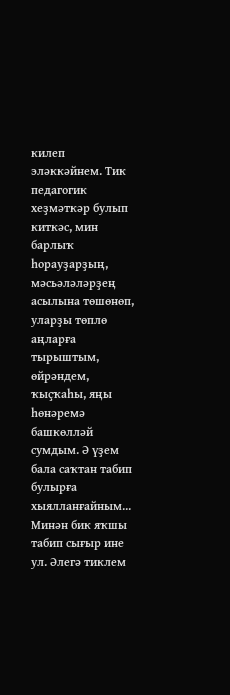килеп эләккәйнем. Тик педагогик хеҙмәткәр булып киткәс, мин барлыҡ һорауҙарҙың, мәсьәләләрҙең асылына төшөнөп, уларҙы төплө аңларға тырыштым, өйрәндем, ҡыҫҡаһы, яңы һөнәремә башкөлләй сумдым. Ә үҙем бала саҡтан табип булырға хыялланғайным... Минән бик яҡшы табип сығыр ине ул. Әлегә тиклем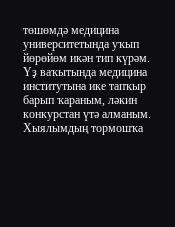төшөмдә медицина университетында уҡып йөрөйөм икән тип күрәм. Үҙ ваҡытында медицина институтына ике тапҡыр барып ҡараным, ләкин конкурстан үтә алманым. Хыялымдың тормошҡа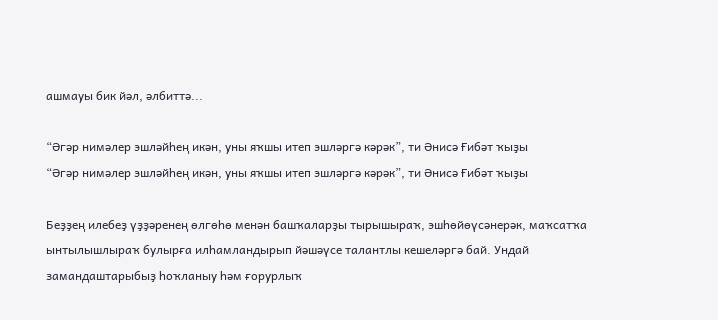ашмауы бик йәл, әлбиттә...

“Әгәр нимәлер эшләйһең икән, уны яҡшы итеп эшләргә кәрәк”, ти Әнисә Ғибәт ҡыҙы
“Әгәр нимәлер эшләйһең икән, уны яҡшы итеп эшләргә кәрәк”, ти Әнисә Ғибәт ҡыҙы

Беҙҙең илебеҙ үҙҙәренең өлгөһө менән башҡаларҙы тырышыраҡ, эшһөйөүсәнерәк, маҡсатҡа ынтылышлыраҡ булырға илһамландырып йәшәүсе талантлы кешеләргә бай. Ундай замандаштарыбыҙ һоҡланыу һәм ғорурлыҡ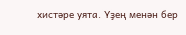хистәре уята. Үҙең менән бер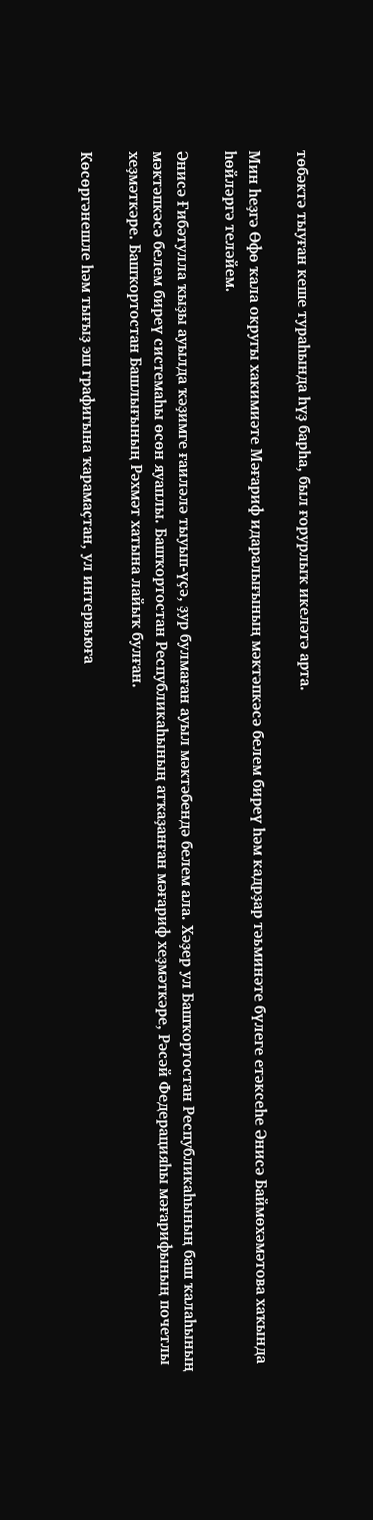төбәктә тыуған кеше тураһында һүҙ барһа, был ғорурлыҡ икеләтә арта.

Мин һеҙгә Өфө ҡала округы хакимиәте Мәғариф идаралығының мәктәпкәсә белем биреү һәм кадрҙар тәьминәте бүлеге етәксеһе Әнисә Баймөхәмәтова хаҡында һөйләргә теләйем.

Әнисә Ғибәтулла ҡыҙы ауылда ҡәҙимге ғаиләлә тыуып-үҫә, ҙур булмаған ауыл мәктәбендә белем ала. Хәҙер ул Башҡортостан Республикаһының баш ҡалаһының мәктәпкәсә белем биреү системаһы өсөн яуаплы. Башҡортостан Республикаһының атҡаҙанған мәғариф хеҙмәткәре, Рәсәй Федерацияһы мәғарифының почетлы хеҙмәткәре. Башҡортостан Башлығының Рәхмәт хатына лайыҡ булған.

Көсөргәнешле һәм тығыҙ эш графигына ҡарамаҫтан, ул интервьюға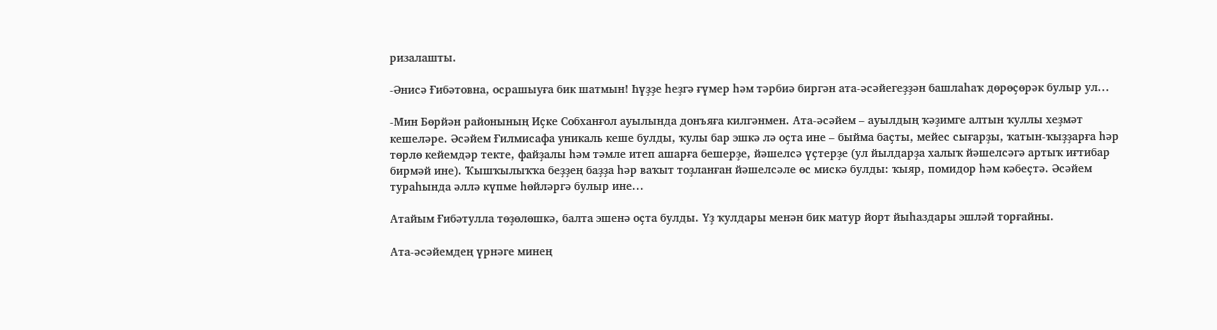ризалашты.

-Әнисә Ғибәтовна, осрашыуға бик шатмын! Һүҙҙе һеҙгә ғүмер һәм тәрбиә биргән ата-әсәйегеҙҙән башлаһаҡ дөрөҫөрәк булыр ул...

-Мин Бөрйән районының Иҫке Собханғол ауылында донъяға килгәнмен. Ата-әсәйем – ауылдың ҡәҙимге алтын ҡуллы хеҙмәт кешеләре. Әсәйем Ғилмисафа уникаль кеше булды, ҡулы бар эшкә лә оҫта ине – быйма баҫты, мейес сығарҙы, ҡатын-ҡыҙҙарға һәр төрлө кейемдәр текте, файҙалы һәм тәмле итеп ашарға бешерҙе, йәшелсә үҫтерҙе (ул йылдарҙа халыҡ йәшелсәгә артыҡ иғтибар бирмәй ине). Ҡышҡылыҡҡа беҙҙең баҙҙа һәр ваҡыт тоҙланған йәшелсәле өс мискә булды: ҡыяр, помидор һәм кәбеҫтә. Әсәйем тураһында әллә күпме һөйләргә булыр ине...

Атайым Ғибәтулла төҙөлөшкә, балта эшенә оҫта булды. Үҙ ҡулдары менән бик матур йорт йыһаздары эшләй торғайны.

Ата-әсәйемдең үрнәге минең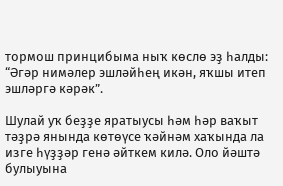тормош принцибыма ныҡ көслө эҙ һалды: “Әгәр нимәлер эшләйһең икән, яҡшы итеп эшләргә кәрәк”.

Шулай уҡ беҙҙе яратыусы һәм һәр ваҡыт тәҙрә янында көтөүсе ҡәйнәм хаҡында ла изге һүҙҙәр генә әйткем килә. Оло йәштә булыуына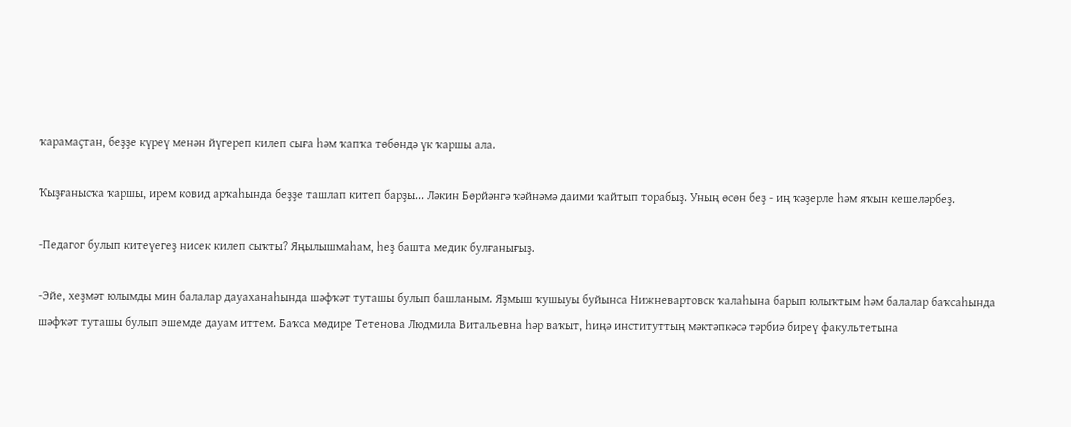ҡарамаҫтан, беҙҙе күреү менән йүгереп килеп сыға һәм ҡапҡа төбөндә үк ҡаршы ала.

Ҡыҙғанысҡа ҡаршы, ирем ковид арҡаһында беҙҙе ташлап китеп барҙы... Ләкин Бөрйәнгә ҡәйнәмә даими ҡайтып торабыҙ. Уның өсөн беҙ - иң ҡәҙерле һәм яҡын кешеләрбеҙ.

-Педагог булып китеүегеҙ нисек килеп сыҡты? Яңылышмаһам, һеҙ башта медик булғанығыҙ.

-Эйе, хеҙмәт юлымды мин балалар дауаханаһында шәфҡәт туташы булып башланым. Яҙмыш ҡушыуы буйынса Нижневартовск ҡалаһына барып юлыҡтым һәм балалар баҡсаһында шәфҡәт туташы булып эшемде дауам иттем. Баҡса мөдире Тетенова Людмила Витальевна һәр ваҡыт, һиңә институттың мәктәпкәсә тәрбиә биреү факультетына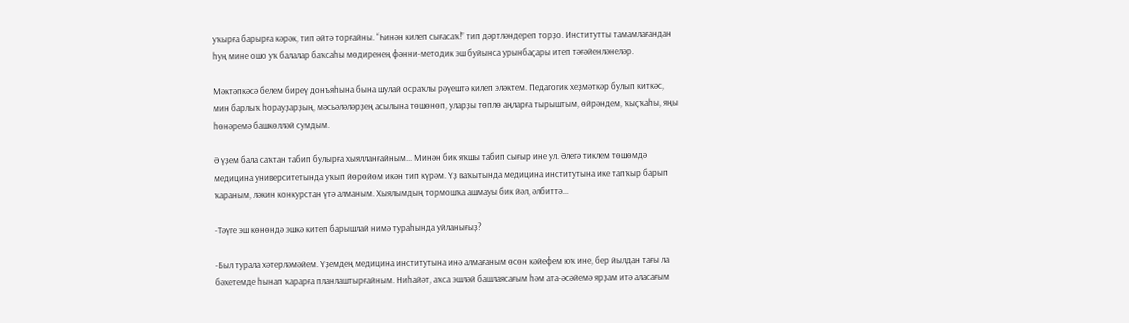уҡырға барырға кәрәк, тип әйтә торғайны. “Һинән килеп сығасаҡ!” тип дәртләндереп торҙо. Институтты тамамлағандан һуң мине ошо уҡ балалар баҡсаһы мөдиренең фәнни-методик эш буйынса урынбаҫары итеп тәғәйенләнеләр.

Мәктәпкәсә белем биреү донъяһына бына шулай осраҡлы рәүештә килеп эләктем. Педагогик хеҙмәткәр булып киткәс, мин барлыҡ һорауҙарҙың, мәсьәләләрҙең асылына төшөнөп, уларҙы төплө аңларға тырыштым, өйрәндем, ҡыҫҡаһы, яңы һөнәремә башкөлләй сумдым.

Ә үҙем бала саҡтан табип булырға хыялланғайным... Минән бик яҡшы табип сығыр ине ул. Әлегә тиклем төшөмдә медицина университетында уҡып йөрөйөм икән тип күрәм. Үҙ ваҡытында медицина институтына ике тапҡыр барып ҡараным, ләкин конкурстан үтә алманым. Хыялымдың тормошҡа ашмауы бик йәл, әлбиттә...

-Тәүге эш көнөндә эшкә китеп барышлай нимә тураһында уйланығыҙ?

-Был турала хәтерләмәйем. Үҙемдең медицина институтына инә алмағаным өсөн кәйефем юҡ ине, бер йылдан тағы ла бәхетемде һынап ҡарарға планлаштырғайным. Ниһайәт, аҡса эшләй башлаясағым һәм ата-әсәйемә ярҙам итә аласағым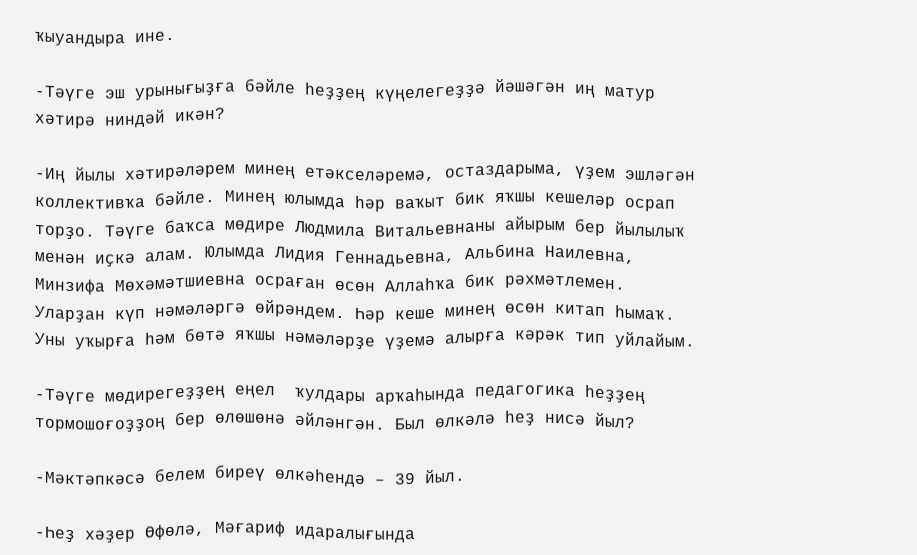ҡыуандыра ине.

-Тәүге эш урынығыҙға бәйле һеҙҙең күңелегеҙҙә йәшәгән иң матур хәтирә ниндәй икән?

-Иң йылы хәтирәләрем минең етәкселәремә, остаздарыма, үҙем эшләгән коллективҡа бәйле. Минең юлымда һәр ваҡыт бик яҡшы кешеләр осрап торҙо. Тәүге баҡса мөдире Людмила Витальевнаны айырым бер йылылыҡ менән иҫкә алам. Юлымда Лидия Геннадьевна, Альбина Наилевна, Минзифа Мөхәмәтшиевна осраған өсөн Аллаһҡа бик рәхмәтлемен. Уларҙан күп нәмәләргә өйрәндем. Һәр кеше минең өсөн китап һымаҡ. Уны уҡырға һәм бөтә яҡшы нәмәләрҙе үҙемә алырға кәрәк тип уйлайым.

-Тәүге мөдирегеҙҙең еңел  ҡулдары арҡаһында педагогика һеҙҙең тормошоғоҙҙоң бер өлөшөнә әйләнгән. Был өлкәлә һеҙ нисә йыл?

-Мәктәпкәсә белем биреү өлкәһендә – 39 йыл.

-Һеҙ хәҙер Өфөлә, Мәғариф идаралығында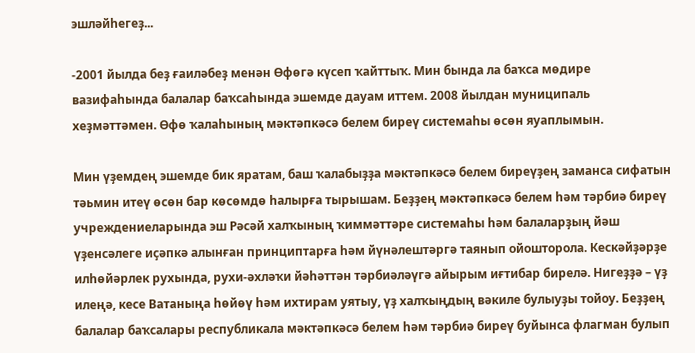эшләйһегеҙ...

-2001 йылда беҙ ғаиләбеҙ менән Өфөгә күсеп ҡайттыҡ. Мин бында ла баҡса мөдире вазифаһында балалар баҡсаһында эшемде дауам иттем. 2008 йылдан муниципаль хеҙмәттәмен. Өфө ҡалаһының мәктәпкәсә белем биреү системаһы өсөн яуаплымын.

Мин үҙемдең эшемде бик яратам, баш ҡалабыҙҙа мәктәпкәсә белем биреүҙең заманса сифатын тәьмин итеү өсөн бар көсөмдө һалырға тырышам. Беҙҙең мәктәпкәсә белем һәм тәрбиә биреү учреждениеларында эш Рәсәй халҡының ҡиммәттәре системаһы һәм балаларҙың йәш үҙенсәлеге иҫәпкә алынған принциптарға һәм йүнәлештәргә таянып ойошторола. Кескәйҙәрҙе илһөйәрлек рухында, рухи-әхләҡи йәһәттән тәрбиәләүгә айырым иғтибар бирелә. Нигеҙҙә – үҙ илеңә, кесе Ватаныңа һөйөү һәм ихтирам уятыу, үҙ халҡыңдың вәкиле булыуҙы тойоу. Беҙҙең балалар баҡсалары республикала мәктәпкәсә белем һәм тәрбиә биреү буйынса флагман булып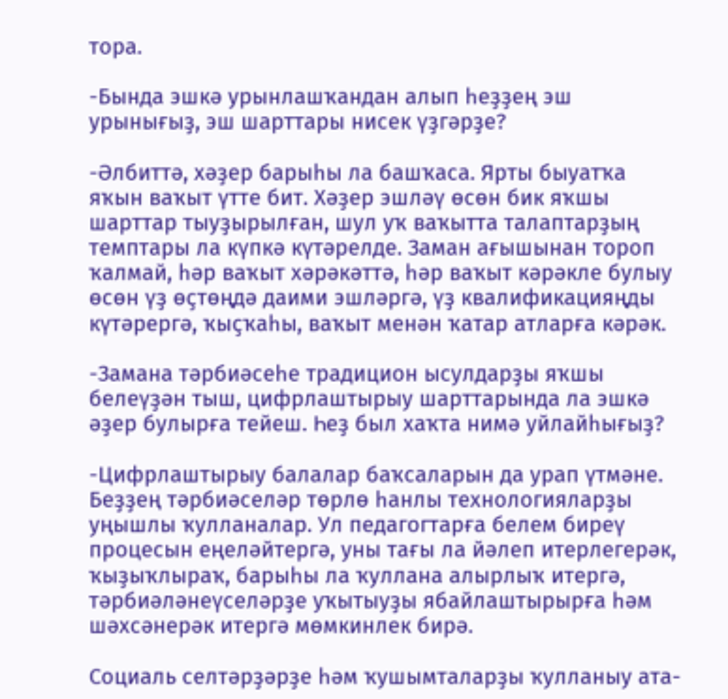тора.

-Бында эшкә урынлашҡандан алып һеҙҙең эш урынығыҙ, эш шарттары нисек үҙгәрҙе?

-Әлбиттә, хәҙер барыһы ла башҡаса. Ярты быуатҡа яҡын ваҡыт үтте бит. Хәҙер эшләү өсөн бик яҡшы шарттар тыуҙырылған, шул уҡ ваҡытта талаптарҙың темптары ла күпкә күтәрелде. Заман ағышынан тороп ҡалмай, һәр ваҡыт хәрәкәттә, һәр ваҡыт кәрәкле булыу өсөн үҙ өҫтөңдә даими эшләргә, үҙ квалификацияңды күтәрергә, ҡыҫҡаһы, ваҡыт менән ҡатар атларға кәрәк.

-Замана тәрбиәсеһе традицион ысулдарҙы яҡшы белеүҙән тыш, цифрлаштырыу шарттарында ла эшкә әҙер булырға тейеш. Һеҙ был хаҡта нимә уйлайһығыҙ?

-Цифрлаштырыу балалар баҡсаларын да урап үтмәне. Беҙҙең тәрбиәселәр төрлө һанлы технологияларҙы уңышлы ҡулланалар. Ул педагогтарға белем биреү процесын еңеләйтергә, уны тағы ла йәлеп итерлегерәк, ҡыҙыҡлыраҡ, барыһы ла ҡуллана алырлыҡ итергә, тәрбиәләнеүселәрҙе уҡытыуҙы ябайлаштырырға һәм шәхсәнерәк итергә мөмкинлек бирә.

Социаль селтәрҙәрҙе һәм ҡушымталарҙы ҡулланыу ата-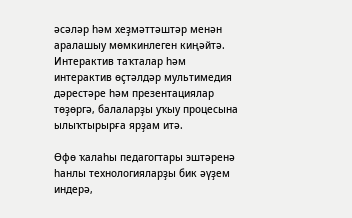әсәләр һәм хеҙмәттәштәр менән аралашыу мөмкинлеген киңәйтә. Интерактив таҡталар һәм интерактив өҫтәлдәр мультимедия дәрестәре һәм презентациялар төҙөргә, балаларҙы уҡыу процесына ылыҡтырырға ярҙам итә.

Өфө ҡалаһы педагогтары эштәренә һанлы технологияларҙы бик әүҙем индерә,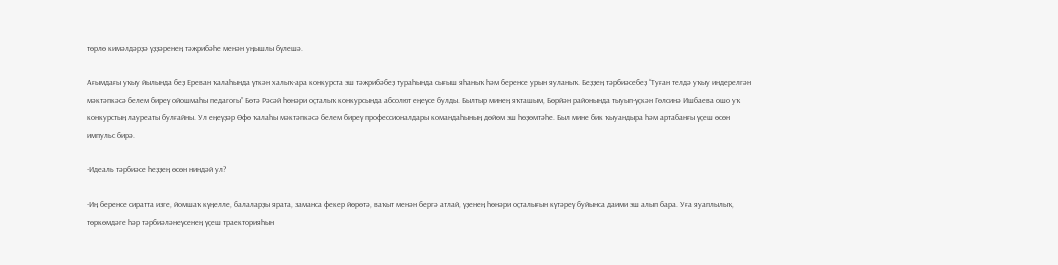төрлө кимәлдәрҙә үҙҙәренең тәжрибәһе менән уңышлы бүлешә.

Ағымдағы уҡыу йылында беҙ Ереван ҡалаһында үткән халыҡ-ара конкурста эш тәжрибәбеҙ тураһында сығыш яһаныҡ һәм беренсе урын яуланыҡ. Беҙҙең тәрбиәсебеҙ “Туған телдә уҡыу индерелгән мәктәпкәсә белем биреү ойошмаһы педагогы” Бөтә Рәсәй һөнәри оҫталыҡ конкурсында абсолют еңеүсе булды. Былтыр минең яҡташым, Бөрйән районында тыуып-үҫкән Гөлсинә Ишбаева ошо уҡ конкурстың лауреаты булғайны. Ул еңеүҙәр Өфө ҡалаһы мәктәпкәсә белем биреү профессионалдары командаһының дөйөм эш һөҙөмтәһе. Был мине бик ҡыуандыра һәм артабанғы үҫеш өсөн импульс бирә.

-Идеаль тәрбиәсе һеҙҙең өсөн ниндәй ул?

-Иң беренсе сиратта изге, йомшаҡ күңелле, балаларҙы ярата, заманса фекер йөрөтә, ваҡыт менән бергә атлай, үҙенең һөнәри оҫталығын күтәреү буйынса даими эш алып бара. Уға яуаплылыҡ, төркөмдәге һәр тәрбиәләнеүсенең үҫеш траекторияһын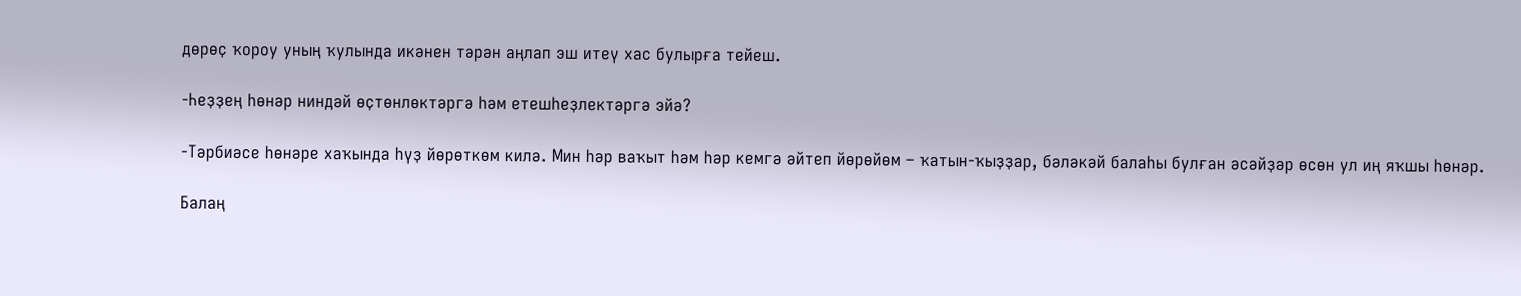дөрөҫ ҡороу уның ҡулында икәнен тәрән аңлап эш итеү хас булырға тейеш.

-Һеҙҙең һөнәр ниндәй өҫтөнлөктәргә һәм етешһеҙлектәргә эйә?

-Тәрбиәсе һөнәре хаҡында һүҙ йөрөткөм килә. Мин һәр ваҡыт һәм һәр кемгә әйтеп йөрөйөм – ҡатын-ҡыҙҙар, бәләкәй балаһы булған әсәйҙәр өсөн ул иң яҡшы һөнәр.

Балаң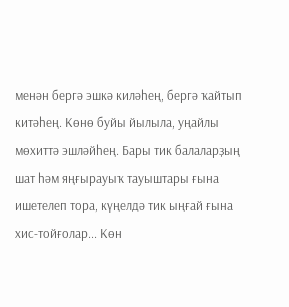менән бергә эшкә киләһең, бергә ҡайтып китәһең. Көнө буйы йылыла, уңайлы мөхиттә эшләйһең. Бары тик балаларҙың шат һәм яңғырауыҡ тауыштары ғына ишетелеп тора, күңелдә тик ыңғай ғына хис-тойғолар... Көн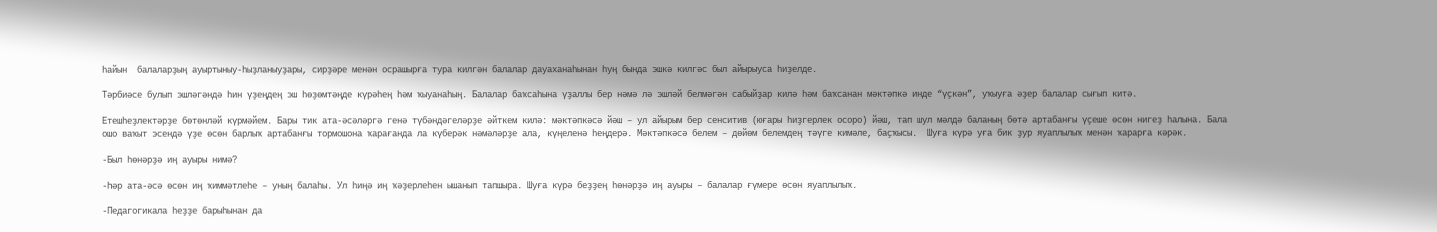һайын  балаларҙың ауыртыныу-һыҙланыуҙары, сирҙәре менән осрашырға тура килгән балалар дауаханаһынан һуң бында эшкә килгәс был айырыуса һиҙелде.

Тәрбиәсе булып эшләгәндә һин үҙеңдең эш һөҙөмтәңде күрәһең һәм ҡыуанаһың. Балалар баҡсаһына үҙаллы бер нәмә лә эшләй белмәгән сабыйҙар килә һәм баҡсанан мәктәпкә инде “үҫкән”, уҡыуға әҙер балалар сығып китә.

Етешһеҙлектәрҙе бөтөнләй күрмәйем. Бары тик ата-әсәләргә генә түбәндәгеләрҙе әйткем килә: мәктәпкәсә йәш – ул айырым бер сенситив (юғары һиҙгерлек осоро) йәш, тап шул мәлдә баланың бөтә артабанғы үҫеше өсөн нигеҙ һалына. Бала ошо ваҡыт эсендә үҙе өсөн барлыҡ артабанғы тормошона ҡарағанда ла күберәк нәмәләрҙе ала, күңеленә һеңдерә. Мәктәпкәсә белем – дөйөм белемдең тәүге кимәле, баҫҡысы.  Шуға күрә уға бик ҙур яуаплылыҡ менән ҡарарға кәрәк.

-Был һөнәрҙә иң ауыры нимә?

-Һәр ата-әсә өсөн иң ҡиммәтлеһе – уның балаһы. Ул һиңә иң ҡәҙерлеһен ышанып тапшыра. Шуға күрә беҙҙең һөнәрҙә иң ауыры – балалар ғүмере өсөн яуаплылыҡ.

-Педагогикала һеҙҙе барыһынан да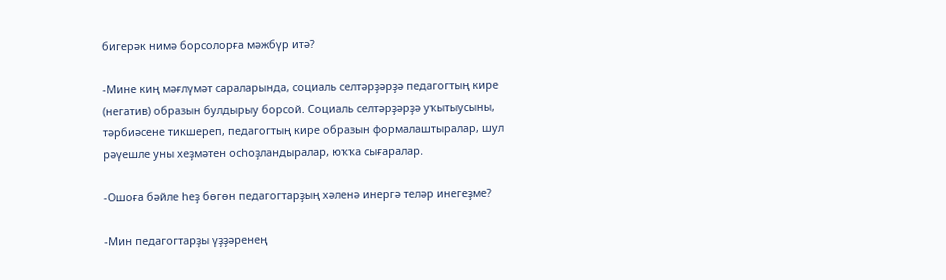бигерәк нимә борсолорға мәжбүр итә?

-Мине киң мәғлүмәт сараларында, социаль селтәрҙәрҙә педагогтың кире (негатив) образын булдырыу борсой. Социаль селтәрҙәрҙә уҡытыусыны, тәрбиәсене тикшереп, педагогтың кире образын формалаштыралар, шул рәүешле уны хеҙмәтен осһоҙландыралар, юҡҡа сығаралар.

-Ошоға бәйле һеҙ бөгөн педагогтарҙың хәленә инергә теләр инегеҙме?

-Мин педагогтарҙы үҙҙәренең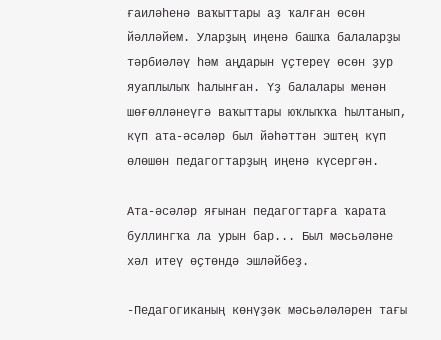ғаиләһенә ваҡыттары аҙ ҡалған өсөн йәлләйем. Уларҙың иңенә башҡа балаларҙы тәрбиәләү һәм аңдарын үҫтереү өсөн ҙур яуаплылыҡ һалынған. Үҙ балалары менән шөғөлләнеүгә ваҡыттары юҡлыҡҡа һылтанып, күп ата-әсәләр был йәһәттән эштең күп өлөшөн педагогтарҙың иңенә күсергән.

Ата-әсәләр яғынан педагогтарға ҡарата буллингҡа ла урын бар... Был мәсьәләне хәл итеү өҫтөндә эшләйбеҙ.

-Педагогиканың көнүҙәк мәсьәләләрен тағы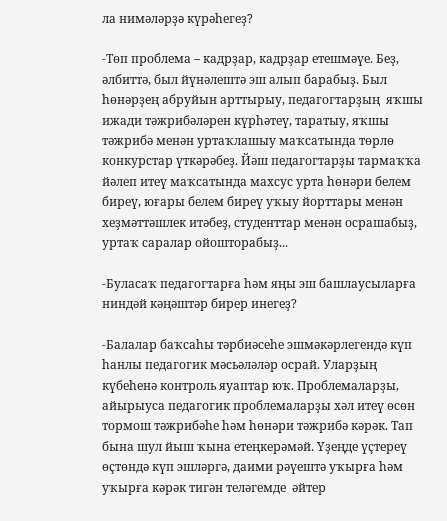ла нимәләрҙә күрәһегеҙ?

-Төп проблема – кадрҙар, кадрҙар етешмәүе. Беҙ, әлбиттә, был йүнәлештә эш алып барабыҙ. Был һөнәрҙең абруйын арттырыу, педагогтарҙың  яҡшы ижади тәжрибәләрен күрһәтеү, таратыу, яҡшы тәжрибә менән уртаҡлашыу маҡсатында төрлө конкурстар үткәрәбеҙ. Йәш педагогтарҙы тармаҡҡа йәлеп итеү маҡсатында махсус урта һөнәри белем биреү, юғары белем биреү уҡыу йорттары менән хеҙмәттәшлек итәбеҙ, студенттар менән осрашабыҙ, уртаҡ саралар ойошторабыҙ...

-Буласаҡ педагогтарға һәм яңы эш башлаусыларға ниндәй кәңәштәр бирер инегеҙ?

-Балалар баҡсаһы тәрбиәсеһе эшмәкәрлегендә күп һанлы педагогик мәсьәләләр осрай. Уларҙың күбеһенә контроль яуаптар юҡ. Проблемаларҙы, айырыуса педагогик проблемаларҙы хәл итеү өсөн тормош тәжрибәһе һәм һөнәри тәжрибә кәрәк. Тап бына шул йыш ҡына етеңкерәмәй. Үҙеңде үҫтереү өҫтөндә күп эшләргә, даими рәүештә уҡырға һәм уҡырға кәрәк тигән теләгемде  әйтер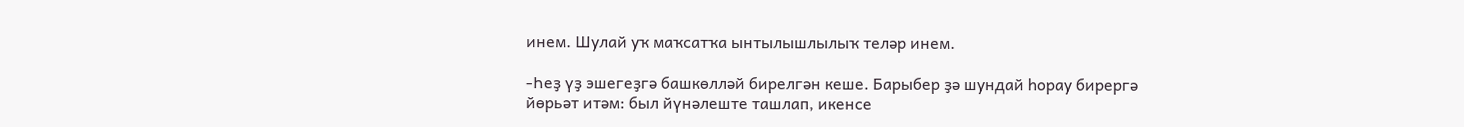инем. Шулай уҡ маҡсатҡа ынтылышлылыҡ теләр инем.

-Һеҙ үҙ эшегеҙгә башкөлләй бирелгән кеше. Барыбер ҙә шундай һорау бирергә йөрьәт итәм: был йүнәлеште ташлап, икенсе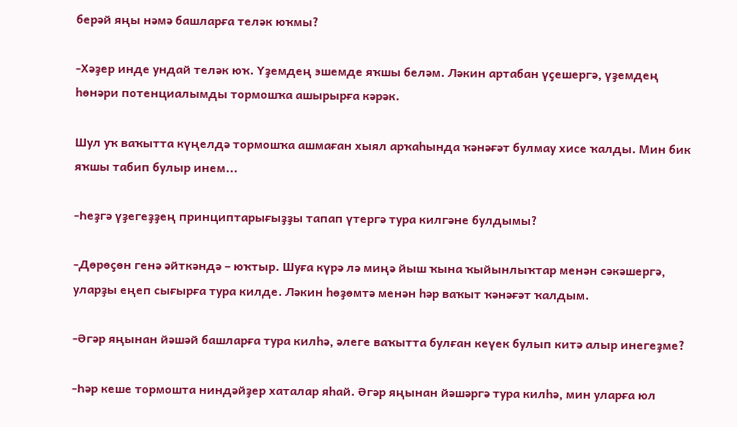берәй яңы нәмә башларға теләк юҡмы?

-Хәҙер инде ундай теләк юҡ. Үҙемдең эшемде яҡшы беләм. Ләкин артабан үҫешергә, үҙемдең һөнәри потенциалымды тормошҡа ашырырға кәрәк.

Шул уҡ ваҡытта күңелдә тормошҡа ашмаған хыял арҡаһында ҡәнәғәт булмау хисе ҡалды. Мин бик яҡшы табип булыр инем...

-Һеҙгә үҙегеҙҙең принциптарығыҙҙы тапап үтергә тура килгәне булдымы?

-Дөрөҫөн генә әйткәндә – юҡтыр. Шуға күрә лә миңә йыш ҡына ҡыйынлыҡтар менән сәкәшергә, уларҙы еңеп сығырға тура килде. Ләкин һөҙөмтә менән һәр ваҡыт ҡәнәғәт ҡалдым.

-Әгәр яңынан йәшәй башларға тура килһә, әлеге ваҡытта булған кеүек булып китә алыр инегеҙме?

-Һәр кеше тормошта ниндәйҙер хаталар яһай. Әгәр яңынан йәшәргә тура килһә, мин уларға юл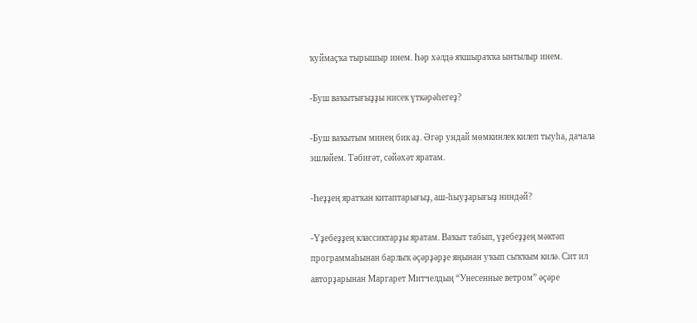ҡуймаҫҡа тырышыр инем. Һәр хәлдә яҡшыраҡҡа ынтылыр инем.

-Буш ваҡытығыҙҙы нисек үткәрәһегеҙ?

-Буш ваҡытым минең бик аҙ. Әгәр ундай мөмкинлек килеп тыуһа, дачала эшләйем. Тәбиғәт, сәйәхәт яратам.

-Һеҙҙең яратҡан китаптарығыҙ, аш-һыуҙарығыҙ ниндәй?

-Үҙебеҙҙең классиктарҙы яратам. Ваҡыт табып, үҙебеҙҙең мәктәп программаһынан барлыҡ әҫәрҙәрҙе яңынан уҡып сыҡҡым килә. Сит ил авторҙарынан Маргарет Митчелдың “Унесенные ветром” әҫәре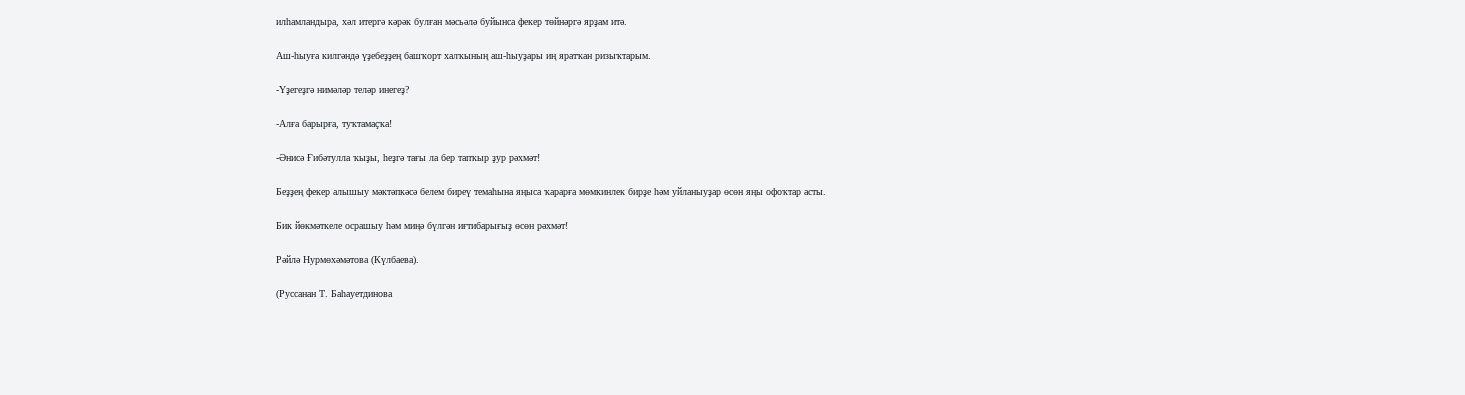илһамландыра, хәл итергә кәрәк булған мәсьәлә буйынса фекер төйнәргә ярҙам итә.

Аш-һыуға килгәндә үҙебеҙҙең башҡорт халҡының аш-һыуҙары иң яратҡан ризыҡтарым.

-Үҙегеҙгә нимәләр теләр инегеҙ?

-Алға барырға, туҡтамаҫҡа!

-Әнисә Ғибәтулла ҡыҙы, һеҙгә тағы ла бер тапҡыр ҙур рәхмәт!

Беҙҙең фекер алышыу мәктәпкәсә белем биреү темаһына яңыса ҡарарға мөмкинлек бирҙе һәм уйланыуҙар өсөн яңы офоҡтар асты.

Бик йөкмәткеле осрашыу һәм миңә бүлгән иғтибарығыҙ өсөн рәхмәт!

Рәйлә Нурмөхәмәтова (Күлбаева).

(Руссанан Т. Баһауетдинова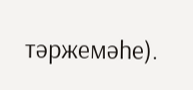тәржемәһе).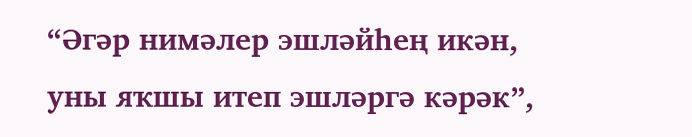“Әгәр нимәлер эшләйһең икән, уны яҡшы итеп эшләргә кәрәк”,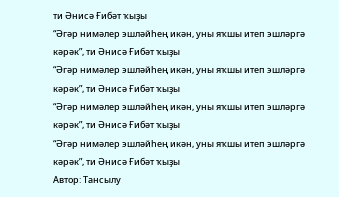ти Әнисә Ғибәт ҡыҙы
“Әгәр нимәлер эшләйһең икән, уны яҡшы итеп эшләргә кәрәк”, ти Әнисә Ғибәт ҡыҙы
“Әгәр нимәлер эшләйһең икән, уны яҡшы итеп эшләргә кәрәк”, ти Әнисә Ғибәт ҡыҙы
“Әгәр нимәлер эшләйһең икән, уны яҡшы итеп эшләргә кәрәк”, ти Әнисә Ғибәт ҡыҙы
“Әгәр нимәлер эшләйһең икән, уны яҡшы итеп эшләргә кәрәк”, ти Әнисә Ғибәт ҡыҙы
Автор: Тансылу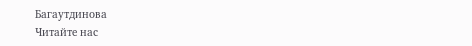Багаутдинова
Читайте нас